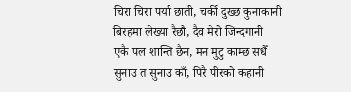चिरा चिरा पर्या छाती, चर्की दुख्छ कुनाकानी
बिरहमा लेख्या रैछौ, दैव मेरो जिन्दगानी
एकै पल शान्ति छैन, मन मुटु काम्छ सधैँ
सुनाउ त सुनाउ काँ, पिरै पीरको कहानी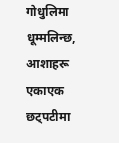गोधुलिमा धूम्मलिन्छ, आशाहरू एकाएक
छट्पटीमा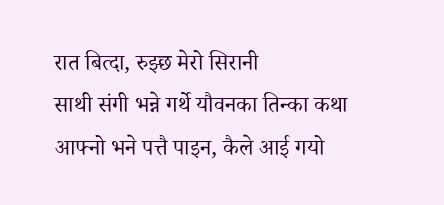रात बित्दा, रुझ्छ मेरो सिरानी
साथी संगी भन्ने गर्थे यौवनका तिन्का कथा
आफ्नो भने पत्तै पाइन, कैले आई गयो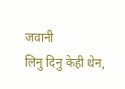जवानी
लिनु दिनु केही थेन,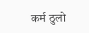कर्म ठुलो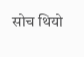सोच थियो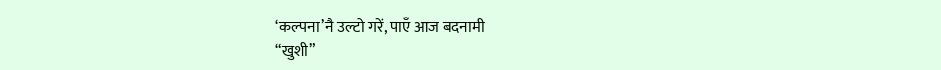‘कल्पना’नै उल्टो गरें, पाएँ आज बदनामी
“खुशी”